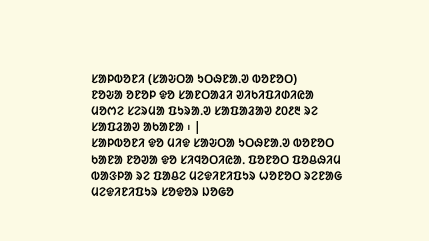ᱥᱟᱞᱵᱚᱱᱤ (ᱥᱟᱶᱛᱟ ᱩᱛᱷᱱᱟᱹᱣ ᱵᱚᱱᱚᱛ)
ᱱᱚᱶᱟ ᱚᱱᱚᱞ ᱫᱚ ᱥᱟᱱᱛᱟᱲᱤ ᱣᱤᱠᱤᱯᱤᱰᱤᱭᱟ ᱢᱚᱬᱮ ᱥᱮᱨᱢᱟ ᱯᱩᱨᱟᱹᱣ ᱥᱟᱯᱟᱲᱟᱣ ᱒᱐᱒᱓ ᱨᱮ ᱥᱟᱯᱲᱟᱣ ᱟᱠᱟᱱᱟ ᱾ |
ᱥᱟᱞᱵᱚᱱᱤ ᱫᱚ ᱢᱤᱫ ᱥᱟᱶᱛᱟ ᱩᱛᱷᱱᱟᱹᱣ ᱵᱚᱱᱚᱛ ᱠᱟᱱᱟ ᱱᱚᱣᱟ ᱫᱚ ᱥᱤᱧᱚᱛᱤᱭᱟᱹ ᱯᱚᱱᱚᱛ ᱯᱚᱪᱷᱤᱢ ᱵᱟᱝᱞᱟ ᱨᱮ ᱯᱟᱪᱮ ᱢᱮᱫᱤᱱᱤᱯᱩᱨ ᱦᱚᱱᱚᱛ ᱨᱮᱱᱟᱜ ᱢᱮᱫᱤᱱᱤᱯᱩᱨ ᱥᱚᱫᱚᱨ ᱡᱚᱜᱚ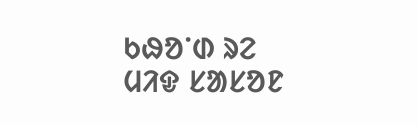ᱠᱷᱚᱸᱰ ᱨᱮ ᱢᱤᱫ ᱥᱟᱥᱚᱱ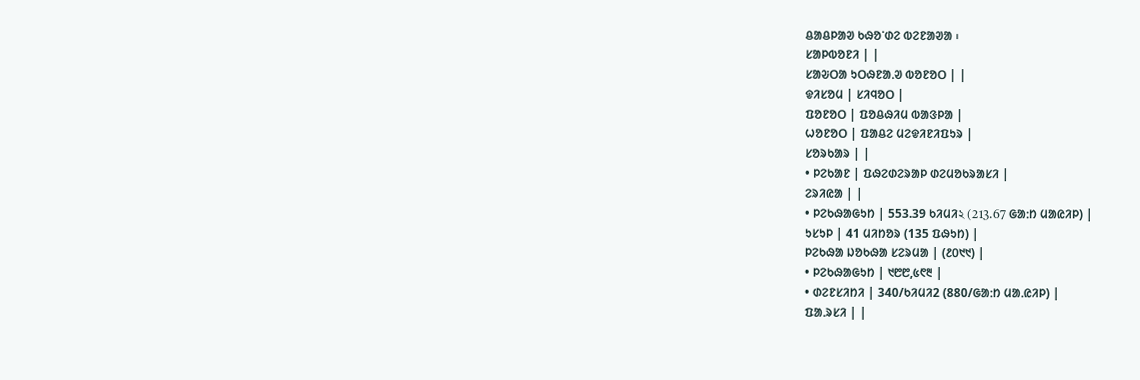ᱪᱟᱪᱞᱟᱣ ᱠᱷᱚᱸᱰᱮ ᱵᱮᱱᱟᱣᱟ ᱾
ᱥᱟᱞᱵᱚᱱᱤ | |
ᱥᱟᱶᱛᱟ ᱩᱛᱷᱱᱟᱹᱣ ᱵᱚᱱᱚᱛ | |
ᱫᱤᱥᱚᱢ | ᱥᱤᱧᱚᱛ |
ᱯᱚᱱᱚᱛ | ᱯᱚᱪᱷᱤᱢ ᱵᱟᱝᱞᱟ |
ᱦᱚᱱᱚᱛ | ᱯᱟᱪᱮ ᱢᱮᱫᱤᱱᱤᱯᱩᱨ |
ᱥᱚᱨᱠᱟᱨ | |
• ᱞᱮᱠᱟᱱ | ᱯᱷᱮᱰᱮᱨᱟᱞ ᱰᱮᱢᱚᱠᱨᱟᱥᱤ |
ᱮᱨᱤᱭᱟ | |
• ᱞᱮᱠᱷᱟᱜᱩᱴ | 553.39 ᱠᱤᱢᱤ২ (213.67 ᱜᱟᱺᱴ ᱢᱟᱭᱤᱞ) |
ᱩᱥᱩᱞ | 41 ᱢᱤᱴᱚᱨ (135 ᱯᱷᱩᱴ) |
ᱞᱮᱠᱷᱟ ᱡᱚᱠᱷᱟ ᱥᱮᱨᱢᱟ | (᱒᱐᱑᱑) |
• ᱞᱮᱠᱷᱟᱜᱩᱴ | ᱑᱘᱘,᱕᱖᱓ |
• ᱰᱮᱱᱥᱤᱴᱤ | 340/ᱠᱤᱢᱤ2 (880/ᱜᱟᱺᱴ ᱢᱟᱹᱭᱤᱞ) |
ᱯᱟᱹᱨᱥᱤ | |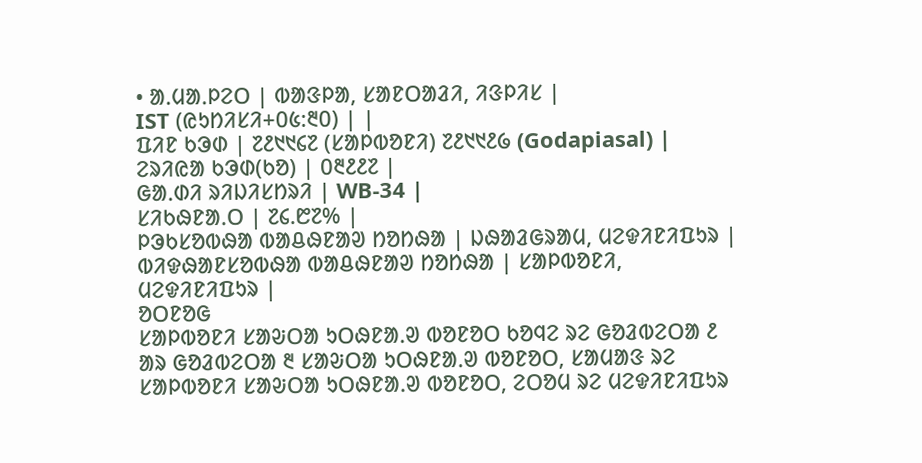• ᱟᱹᱢᱟᱹᱞᱮᱛ | ᱵᱟᱝᱞᱟ, ᱥᱟᱱᱛᱟᱲᱤ, ᱤᱝᱞᱤᱥ |
IST (ᱭᱩᱴᱤᱥᱤ+᱐᱕:᱓᱐) | |
ᱯᱤᱱ ᱠᱳᱰ | ᱗᱒᱑᱑᱔᱗ (ᱥᱟᱞᱵᱚᱱᱤ) ᱗᱒᱑᱑᱒᱙ (Godapiasal) |
ᱮᱨᱤᱭᱟ ᱠᱳᱰ(ᱠᱚ) | ᱐᱓᱒᱒᱗ |
ᱜᱟᱹᱰᱤ ᱨᱤᱡᱤᱥᱴᱨᱤ | WB-34 |
ᱥᱤᱠᱷᱱᱟᱹᱛ | ᱗᱔.᱘᱗% |
ᱞᱳᱠᱥᱚᱵᱷᱟ ᱵᱟᱪᱷᱱᱟᱣ ᱴᱚᱴᱷᱟ | ᱡᱷᱟᱲᱜᱨᱟᱢ, ᱢᱮᱫᱤᱱᱤᱯᱩᱨ |
ᱵᱤᱫᱷᱟᱱᱥᱚᱵᱷᱟ ᱵᱟᱪᱷᱱᱟᱣ ᱴᱚᱴᱷᱟ | ᱥᱟᱞᱵᱚᱱᱤ, ᱢᱮᱫᱤᱱᱤᱯᱩᱨ |
ᱚᱛᱱᱚᱜ
ᱥᱟᱞᱵᱚᱱᱤ ᱥᱟᱶᱛᱟ ᱩᱛᱷᱱᱟᱹᱣ ᱵᱚᱱᱚᱛ ᱠᱚᱧᱮ ᱨᱮ ᱜᱚᱲᱵᱮᱛᱟ ᱒ ᱟᱨ ᱜᱚᱲᱵᱮᱛᱟ ᱓ ᱥᱟᱶᱛᱟ ᱩᱛᱷᱱᱟᱹᱣ ᱵᱚᱱᱚᱛ, ᱥᱟᱢᱟᱝ ᱨᱮ ᱥᱟᱞᱵᱚᱱᱤ ᱥᱟᱶᱛᱟ ᱩᱛᱷᱱᱟᱹᱣ ᱵᱚᱱᱚᱛ, ᱮᱛᱚᱢ ᱨᱮ ᱢᱮᱫᱤᱱᱤᱯᱩᱨ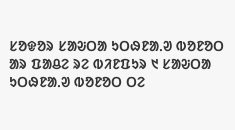ᱥᱚᱫᱚᱨ ᱥᱟᱶᱛᱟ ᱩᱛᱷᱱᱟᱹᱣ ᱵᱚᱱᱚᱛ ᱟᱨ ᱯᱟᱪᱮ ᱨᱮ ᱵᱤᱱᱯᱩᱨ ᱑ ᱥᱟᱶᱛᱟ ᱩᱛᱷᱱᱟᱹᱣ ᱵᱚᱱᱚᱛ ᱛᱮ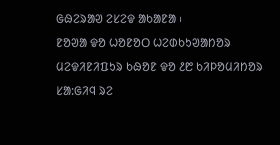ᱜᱷᱮᱨᱟᱣ ᱮᱥᱮᱫ ᱟᱠᱟᱱᱟ ᱾
ᱱᱚᱣᱟ ᱫᱚ ᱦᱚᱱᱚᱛ ᱦᱮᱰᱠᱩᱣᱟᱴᱚᱨ ᱢᱮᱫᱤᱱᱤᱯᱩᱨ ᱠᱷᱚᱱ ᱫᱚ ᱒᱘ ᱠᱤᱞᱚᱢᱤᱴᱚᱨ ᱥᱟ:ᱜᱤᱧ ᱨᱮ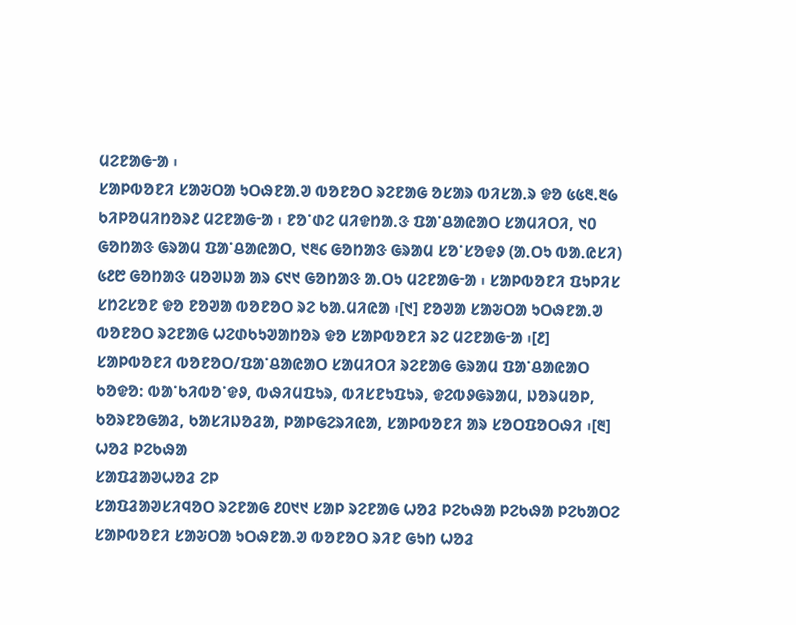ᱢᱮᱱᱟᱜᱼᱟ ᱾
ᱥᱟᱞᱵᱚᱱᱤ ᱥᱟᱶᱛᱟ ᱩᱛᱷᱱᱟᱹᱣ ᱵᱚᱱᱚᱛ ᱨᱮᱱᱟᱜ ᱚᱥᱟᱨ ᱵᱤᱥᱟᱹᱨ ᱫᱚ ᱕᱕᱓.᱓᱙ ᱠᱤᱞᱚᱢᱤᱴᱚᱨ᱒ ᱢᱮᱱᱟᱜᱼᱟ ᱾ ᱱᱚᱸᱰᱮ ᱢᱤᱫᱴᱟᱹᱝ ᱯᱟᱸᱪᱟᱭᱟᱛ ᱥᱟᱢᱤᱛᱤ, ᱑᱐ ᱜᱚᱴᱟᱝ ᱜᱨᱟᱢ ᱯᱟᱸᱪᱟᱭᱟᱛ, ᱑᱓᱔ ᱜᱚᱴᱟᱝ ᱜᱨᱟᱢ ᱥᱚᱸᱥᱚᱫᱽ (ᱟᱹᱛᱩ ᱵᱟᱹᱭᱥᱤ) ᱕᱒᱘ ᱜᱚᱴᱟᱝ ᱢᱚᱣᱡᱟ ᱟᱨ ᱔᱑᱑ ᱜᱚᱴᱟᱝ ᱟᱹᱛᱩ ᱢᱮᱱᱟᱜᱼᱟ ᱾ ᱥᱟᱞᱵᱚᱱᱤ ᱯᱩᱞᱤᱥ ᱥᱴᱮᱥᱚᱱ ᱫᱚ ᱱᱚᱣᱟ ᱵᱚᱱᱚᱛ ᱨᱮ ᱠᱟᱹᱢᱤᱭᱟ ᱾[᱑] ᱱᱚᱣᱟ ᱥᱟᱶᱛᱟ ᱩᱛᱷᱱᱟᱹᱣ ᱵᱚᱱᱚᱛ ᱨᱮᱱᱟᱜ ᱦᱮᱰᱠᱩᱣᱟᱴᱚᱨ ᱫᱚ ᱥᱟᱞᱵᱚᱱᱤ ᱨᱮ ᱢᱮᱱᱟᱜᱼᱟ ᱾[᱒]
ᱥᱟᱞᱵᱚᱱᱤ ᱵᱚᱱᱚᱛ/ᱯᱟᱸᱪᱟᱭᱟᱛ ᱥᱟᱢᱤᱛᱤ ᱨᱮᱱᱟᱜ ᱜᱨᱟᱢ ᱯᱟᱸᱪᱟᱭᱟᱛ ᱠᱚᱫᱚ: ᱵᱟᱸᱠᱤᱵᱚᱸᱫᱽ, ᱵᱷᱤᱢᱯᱩᱨ, ᱵᱤᱥᱱᱩᱯᱩᱨ, ᱫᱮᱵᱽᱜᱨᱟᱢ, ᱡᱚᱨᱢᱚᱞ, ᱠᱚᱨᱱᱚᱜᱟᱲ, ᱠᱟᱥᱤᱡᱚᱲᱟ, ᱞᱟᱞᱜᱮᱨᱤᱭᱟ, ᱥᱟᱞᱵᱚᱱᱤ ᱟᱨ ᱥᱚᱛᱯᱚᱛᱷᱤ ᱾[᱓]
ᱦᱚᱲ ᱞᱮᱠᱷᱟ
ᱥᱟᱯᱲᱟᱣᱦᱚᱲ ᱮᱞ
ᱥᱟᱯᱲᱟᱣᱥᱤᱧᱚᱛ ᱨᱮᱱᱟᱜ ᱒᱐᱑᱑ ᱥᱟᱞ ᱨᱮᱱᱟᱜ ᱦᱚᱲ ᱞᱮᱠᱷᱟ ᱞᱮᱠᱷᱟ ᱞᱮᱠᱟᱛᱮ ᱥᱟᱞᱵᱚᱱᱤ ᱥᱟᱶᱛᱟ ᱩᱛᱷᱱᱟᱹᱣ ᱵᱚᱱᱚᱛ ᱨᱤᱱ ᱜᱩᱴ ᱦᱚᱲ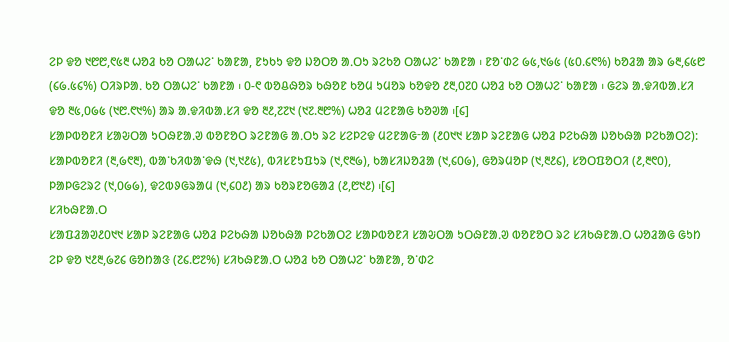ᱮᱞ ᱫᱚ ᱑᱘᱘,᱖᱕᱓ ᱦᱚᱲ ᱠᱚ ᱛᱟᱦᱮᱸ ᱠᱟᱱᱟ, ᱱᱩᱠᱩ ᱫᱚ ᱡᱚᱛᱚ ᱟᱹᱛᱩ ᱨᱮᱠᱚ ᱛᱟᱦᱮᱸ ᱠᱟᱱᱟ ᱾ ᱱᱚᱸᱰᱮ ᱙᱕,᱑᱙᱕ (᱕᱐.᱔᱖%) ᱠᱚᱲᱟ ᱟᱨ ᱙᱓,᱔᱕᱘ (᱔᱙.᱕᱔%) ᱛᱤᱨᱞᱟᱹ ᱠᱚ ᱛᱟᱦᱮᱸ ᱠᱟᱱᱟ ᱾ ᱐-᱖ ᱵᱚᱪᱷᱚᱨ ᱠᱷᱚᱱ ᱠᱚᱢ ᱩᱢᱚᱨ ᱠᱚᱫᱚ ᱒᱓,᱐᱗᱐ ᱦᱚᱲ ᱠᱚ ᱛᱟᱦᱮᱸ ᱠᱟᱱᱟ ᱾ ᱜᱮᱨ ᱟᱹᱫᱤᱵᱟᱹᱥᱤ ᱫᱚ ᱓᱕,᱐᱙᱕ (᱑᱘.᱖᱑%) ᱟᱨ ᱟᱹᱫᱤᱵᱟᱹᱥᱤ ᱫᱚ ᱓᱒,᱗᱗᱑ (᱑᱗.᱓᱘%) ᱦᱚᱲ ᱢᱮᱱᱟᱜ ᱠᱚᱣᱟ ᱾[᱔]
ᱥᱟᱞᱵᱚᱱᱤ ᱥᱟᱶᱛᱟ ᱩᱛᱷᱱᱟᱹᱣ ᱵᱚᱱᱚᱛ ᱨᱮᱱᱟᱜ ᱟᱹᱛᱩ ᱨᱮ ᱥᱮᱞᱮᱫ ᱢᱮᱱᱟᱜᱼᱟ (᱒᱐᱑᱑ ᱥᱟᱞ ᱨᱮᱱᱟᱜ ᱦᱚᱲ ᱞᱮᱠᱷᱟ ᱡᱚᱠᱷᱟ ᱞᱮᱠᱟᱛᱮ): ᱥᱟᱞᱵᱚᱱᱤ (᱓,᱙᱖᱓), ᱵᱟᱸᱠᱤᱵᱟᱸᱫᱷ (᱑,᱑᱒᱕), ᱵᱤᱥᱱᱩᱯᱩᱨ (᱑,᱖᱓᱙), ᱠᱟᱥᱤᱡᱚᱲᱟ (᱑,᱔᱐᱙), ᱜᱚᱨᱢᱚᱞ (᱑,᱓᱒᱔), ᱥᱚᱛᱯᱚᱛᱤ (᱒,᱓᱖᱐), ᱞᱟᱞᱜᱮᱨᱮ (᱑,᱐᱙᱙), ᱫᱮᱵᱽᱜᱨᱟᱢ (᱑,᱔᱐᱒) ᱟᱨ ᱠᱚᱨᱱᱚᱜᱟᱲ (᱒,᱘᱑᱒) ᱾[᱔]
ᱥᱤᱠᱷᱱᱟᱹᱛ
ᱥᱟᱯᱲᱟᱣ᱒᱐᱑᱑ ᱥᱟᱞ ᱨᱮᱱᱟᱜ ᱦᱚᱲ ᱞᱮᱠᱷᱟ ᱡᱚᱠᱷᱟ ᱞᱮᱠᱟᱛᱮ ᱥᱟᱞᱵᱚᱱᱤ ᱥᱟᱶᱛᱟ ᱩᱛᱷᱱᱟᱹᱣ ᱵᱚᱱᱚᱛ ᱨᱮ ᱥᱤᱠᱷᱱᱟᱹᱛ ᱦᱚᱲᱟᱜ ᱜᱩᱴ ᱮᱞ ᱫᱚ ᱑᱒᱓,᱙᱗᱔ ᱜᱚᱴᱟᱝ (᱗᱔.᱘᱗%) ᱥᱤᱠᱷᱱᱟᱹᱛ ᱦᱚᱲ ᱠᱚ ᱛᱟᱦᱮᱸ ᱠᱟᱱᱟ, ᱚᱸᱰᱮ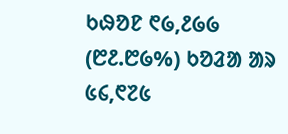ᱠᱷᱚᱱ ᱖᱙,᱒᱙᱙ (᱘᱒.᱘᱙%) ᱠᱚᱲᱟ ᱟᱨ ᱕᱔,᱖᱗᱕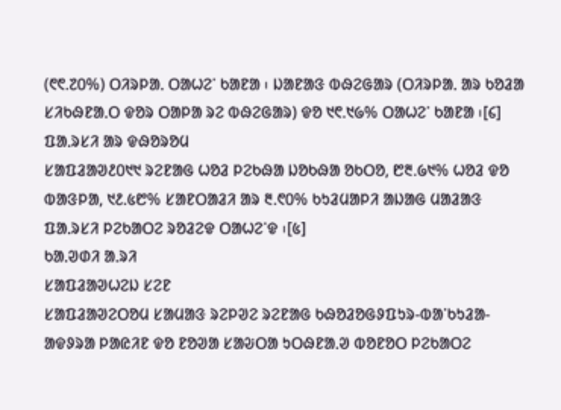(᱖᱖.᱗᱐%) ᱛᱤᱨᱞᱟᱹ ᱛᱟᱦᱮᱸ ᱠᱟᱱᱟ ᱾ ᱡᱟᱱᱟᱝ ᱵᱷᱮᱜᱟᱨ (ᱛᱤᱨᱞᱟᱹ ᱟᱨ ᱠᱚᱲᱟ ᱥᱤᱠᱷᱱᱟᱹᱛ ᱫᱚᱨ ᱛᱟᱞᱟ ᱨᱮ ᱵᱷᱮᱜᱟᱨ) ᱫᱚ ᱑᱖.᱑᱙% ᱛᱟᱦᱮᱸ ᱠᱟᱱᱟ ᱾[᱔]
ᱯᱟᱹᱨᱥᱤ ᱟᱨ ᱫᱷᱚᱨᱚᱢ
ᱥᱟᱯᱲᱟᱣ᱒᱐᱑᱑ ᱨᱮᱱᱟᱜ ᱦᱚᱲ ᱞᱮᱠᱷᱟ ᱡᱚᱠᱷᱟ ᱚᱠᱛᱚ, ᱘᱓.᱙᱑% ᱦᱚᱲ ᱫᱚ ᱵᱟᱝᱞᱟ, ᱑᱒.᱕᱘% ᱥᱟᱱᱛᱟᱲᱤ ᱟᱨ ᱓.᱖᱐% ᱠᱩᱲᱢᱟᱞᱤ ᱟᱡᱟᱜ ᱢᱟᱲᱟᱝ ᱯᱟᱹᱨᱥᱤ ᱞᱮᱠᱟᱛᱮ ᱨᱚᱲᱮᱫ ᱛᱟᱦᱮᱸᱫ ᱾[᱕]
ᱠᱟᱹᱣᱰᱤ ᱟᱹᱨᱤ
ᱥᱟᱯᱲᱟᱣᱦᱮᱡ ᱥᱮᱱ
ᱥᱟᱯᱲᱟᱣᱮᱛᱚᱢ ᱥᱟᱢᱟᱝ ᱨᱮᱞᱣᱮ ᱨᱮᱱᱟᱜ ᱠᱷᱚᱲᱚᱜᱽᱯᱩᱨ-ᱵᱟᱸᱠᱩᱲᱟ-ᱟᱫᱽᱨᱟ ᱞᱟᱭᱤᱱ ᱫᱚ ᱱᱚᱣᱟ ᱥᱟᱶᱛᱟ ᱩᱛᱷᱱᱟᱹᱣ ᱵᱚᱱᱚᱛ ᱞᱮᱠᱟᱛᱮ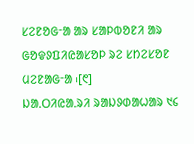ᱥᱮᱱᱚᱜᱼᱟ ᱟᱨ ᱥᱟᱞᱵᱚᱱᱤ ᱟᱨ ᱜᱚᱫᱽᱯᱤᱭᱟᱥᱚᱞ ᱨᱮ ᱥᱴᱮᱥᱚᱱ ᱢᱮᱱᱟᱜᱼᱟ ᱾[᱖]
ᱡᱟᱹᱛᱤᱭᱟᱹᱨᱤ ᱨᱟᱡᱽᱰᱟᱦᱟᱨ ᱑᱔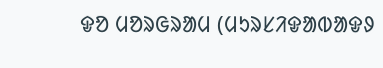ᱫᱚ ᱢᱚᱨᱜᱨᱟᱢ (ᱢᱩᱨᱥᱤᱫᱟᱵᱟᱫᱽ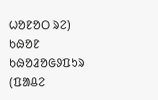ᱦᱚᱱᱚᱛ ᱨᱮ) ᱠᱷᱚᱱ ᱠᱷᱚᱲᱚᱜᱽᱯᱩᱨ (ᱯᱟᱪᱮ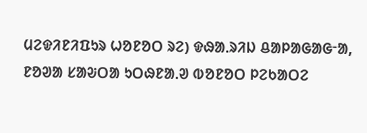ᱢᱮᱫᱤᱱᱤᱯᱩᱨ ᱦᱚᱱᱚᱛ ᱨᱮ) ᱫᱷᱟᱹᱨᱤᱡ ᱪᱟᱞᱟᱜᱟᱜᱼᱟ, ᱱᱚᱣᱟ ᱥᱟᱶᱛᱟ ᱩᱛᱷᱱᱟᱹᱣ ᱵᱚᱱᱚᱛ ᱞᱮᱠᱟᱛᱮ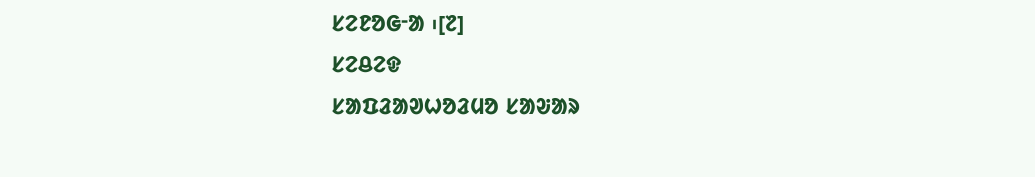ᱥᱮᱱᱚᱜᱼᱟ ᱾[᱗]
ᱥᱮᱪᱮᱫ
ᱥᱟᱯᱲᱟᱣᱦᱚᱲᱢᱚ ᱥᱟᱶᱟᱨ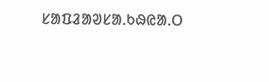ᱥᱟᱯᱲᱟᱣᱥᱟᱹᱠᱷᱭᱟᱹᱛ